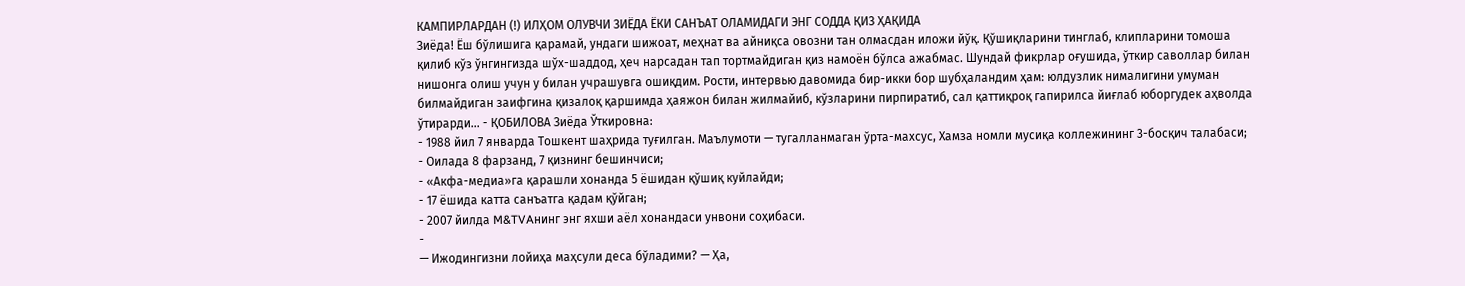КАМПИРЛАРДАН (!) ИЛҲОМ ОЛУВЧИ ЗИЁДА ЁКИ САНЪАТ ОЛАМИДАГИ ЭНГ СОДДА ҚИЗ ҲАҚИДА
Зиёда! Ёш бўлишига қарамай, ундаги шижоат, меҳнат ва айниқса овозни тан олмасдан иложи йўқ. Қўшиқларини тинглаб, клипларини томоша қилиб кўз ўнгингизда шўх-шаддод, ҳеч нарсадан тап тортмайдиган қиз намоён бўлса ажабмас. Шундай фикрлар оғушида, ўткир саволлар билан нишонга олиш учун у билан учрашувга ошиқдим. Рости, интервью давомида бир-икки бор шубҳаландим ҳам: юлдузлик нималигини умуман билмайдиган заифгина қизалоқ қаршимда ҳаяжон билан жилмайиб, кўзларини пирпиратиб, сал қаттиқроқ гапирилса йиғлаб юборгудек аҳволда ўтирарди... - ҚОБИЛОВА Зиёда Ўткировна:
- 1988 йил 7 январда Тошкент шаҳрида туғилган. Маълумоти — тугалланмаган ўрта-махсус, Хамза номли мусиқа коллежининг 3-босқич талабаси;
- Оилада 8 фарзанд, 7 қизнинг бешинчиси;
- «Акфа-медиа»га қарашли хонанда 5 ёшидан қўшиқ куйлайди;
- 17 ёшида катта санъатга қадам қўйган;
- 2007 йилда M&TVAнинг энг яхши аёл хонандаси унвони соҳибаси.
-
— Ижодингизни лойиҳа маҳсули деса бўладими? — Ҳа,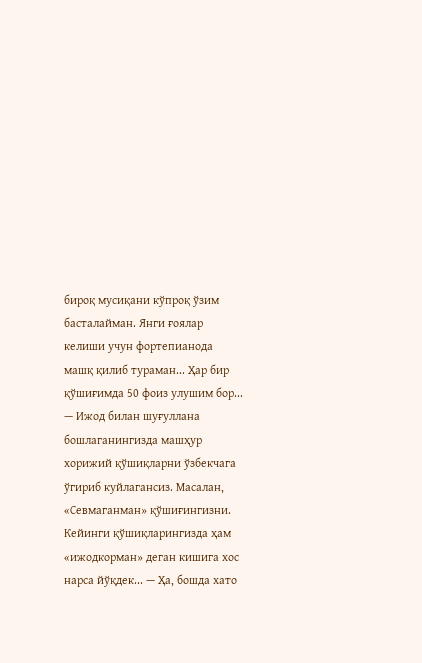бироқ мусиқани кўпроқ ўзим басталайман. Янги ғоялар келиши учун фортепианода машқ қилиб тураман... Ҳар бир қўшиғимда 50 фоиз улушим бор... — Ижод билан шуғуллана бошлаганингизда машҳур хорижий қўшиқларни ўзбекчага ўгириб куйлагансиз. Масалан, «Севмаганман» қўшиғингизни. Кейинги қўшиқларингизда ҳам «ижодкорман» деган кишига хос нарса йўқдек... — Ҳа, бошда хато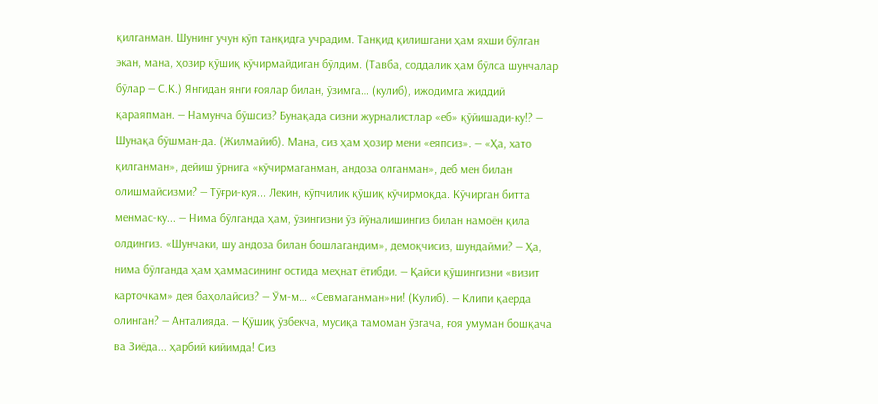қилганман. Шунинг учун кўп танқидга учрадим. Танқид қилишгани ҳам яхши бўлган экан, мана, ҳозир қўшиқ кўчирмайдиган бўлдим. (Тавба, соддалик ҳам бўлса шунчалар бўлар — С.К.) Янгидан янги ғоялар билан, ўзимга… (кулиб), ижодимга жиддий қараяпман. — Намунча бўшсиз? Бунақада сизни журналистлар «еб» қўйишади-ку!? — Шунақа бўшман-да. (Жилмайиб). Мана, сиз ҳам ҳозир мени «еяпсиз». — «Ҳа, хато қилганман», дейиш ўрнига «кўчирмаганман, андоза олганман», деб мен билан олишмайсизми? — Тўғри-куя... Лекин, кўпчилик қўшиқ кўчирмоқда. Кўчирган битта менмас-ку... — Нима бўлганда ҳам, ўзингизни ўз йўналишингиз билан намоён қила олдингиз. «Шунчаки, шу андоза билан бошлагандим», демоқчисиз, шундайми? — Ҳа, нима бўлганда ҳам ҳаммасининг остида меҳнат ётибди. — Қайси қўшингизни «визит карточкам» дея баҳолайсиз? — Ўм-м… «Севмаганман»ни! (Кулиб). — Клипи қаерда олинган? — Анталияда. — Қўшиқ ўзбекча, мусиқа тамоман ўзгача, ғоя умуман бошқача ва Зиёда... ҳарбий кийимда! Сиз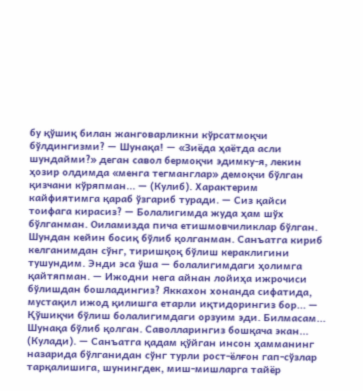бу қўшиқ билан жанговарликни кўрсатмоқчи бўлдингизми? — Шунақа! — «Зиёда ҳаётда асли шундайми?» деган савол бермоқчи эдимку-я, лекин ҳозир олдимда «менга тегманглар» демоқчи бўлган қизчани кўряпман... — (Кулиб). Характерим кайфиятимга қараб ўзгариб туради. — Сиз қайси тоифага кирасиз? — Болалигимда жуда ҳам шўх бўлганман. Оиламизда пича етишмовчиликлар бўлган. Шундан кейин босиқ бўлиб қолганман. Санъатга кириб келганимдан сўнг, тиришқоқ бўлиш кераклигини тушундим. Энди эса ўша — болалигимдаги ҳолимга қайтяпман. — Ижодни нега айнан лойиҳа ижрочиси бўлишдан бошладингиз? Яккахон хонанда сифатида, мустақил ижод қилишга етарли иқтидорингиз бор... — Қўшиқчи бўлиш болалигимдаги орзуим эди. Билмасам... Шунақа бўлиб қолган. Саволларингиз бошқача экан... (Кулади). — Санъатга қадам қўйган инсон ҳамманинг назарида бўлганидан сўнг турли рост-ёлғон гап-сўзлар тарқалишига, шунингдек, миш-мишларга тайёр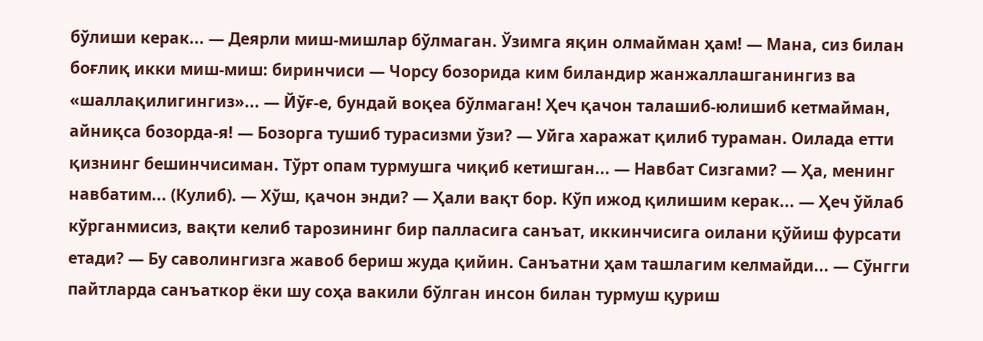бўлиши керак... — Деярли миш-мишлар бўлмаган. Ўзимга яқин олмайман ҳам! — Мана, сиз билан боғлиқ икки миш-миш: биринчиси — Чорсу бозорида ким биландир жанжаллашганингиз ва «шаллақилигингиз»... — Йўғ-е, бундай воқеа бўлмаган! Ҳеч қачон талашиб-юлишиб кетмайман, айниқса бозорда-я! — Бозорга тушиб турасизми ўзи? — Уйга харажат қилиб тураман. Оилада етти қизнинг бешинчисиман. Тўрт опам турмушга чиқиб кетишган... — Навбат Сизгами? — Ҳа, менинг навбатим... (Кулиб). — Хўш, қачон энди? — Ҳали вақт бор. Кўп ижод қилишим керак... — Ҳеч ўйлаб кўрганмисиз, вақти келиб тарозининг бир палласига санъат, иккинчисига оилани қўйиш фурсати етади? — Бу саволингизга жавоб бериш жуда қийин. Санъатни ҳам ташлагим келмайди... — Сўнгги пайтларда санъаткор ёки шу соҳа вакили бўлган инсон билан турмуш қуриш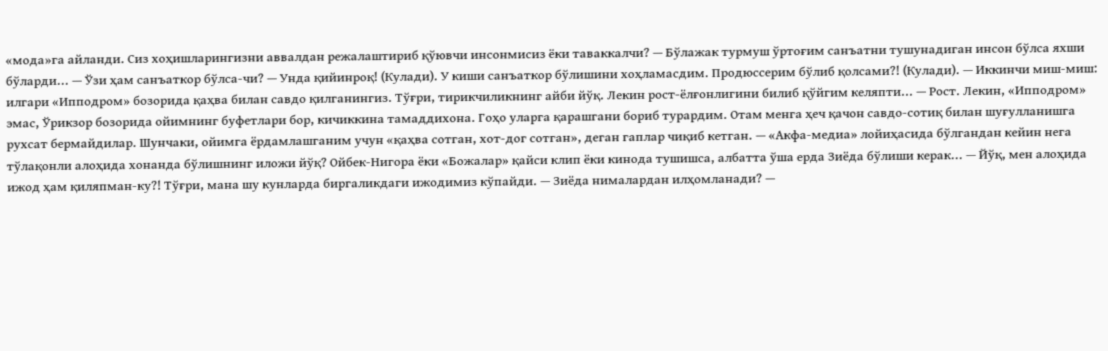«мода»га айланди. Сиз хоҳишларингизни аввалдан режалаштириб қўювчи инсонмисиз ёки таваккалчи? — Бўлажак турмуш ўртоғим санъатни тушунадиган инсон бўлса яхши бўларди... — Ўзи ҳам санъаткор бўлса-чи? — Унда қийинроқ! (Кулади). У киши санъаткор бўлишини хоҳламасдим. Продюссерим бўлиб қолсами?! (Кулади). — Иккинчи миш-миш: илгари «Ипподром» бозорида қаҳва билан савдо қилганингиз. Тўғри, тирикчиликнинг айби йўқ. Лекин рост-ёлғонлигини билиб қўйгим келяпти... — Рост. Лекин, «Ипподром» эмас, Ўрикзор бозорида ойимнинг буфетлари бор, кичиккина тамаддихона. Гоҳо уларга қарашгани бориб турардим. Отам менга ҳеч қачон савдо-сотиқ билан шуғулланишга рухсат бермайдилар. Шунчаки, ойимга ёрдамлашганим учун «қаҳва сотган, хот-дог сотган», деган гаплар чиқиб кетган. — «Акфа-медиа» лойиҳасида бўлгандан кейин нега тўлақонли алоҳида хонанда бўлишнинг иложи йўқ? Ойбек-Нигора ёки «Божалар» қайси клип ёки кинода тушишса, албатта ўша ерда Зиёда бўлиши керак... — Йўқ, мен алоҳида ижод ҳам қиляпман-ку?! Тўғри, мана шу кунларда биргаликдаги ижодимиз кўпайди. — Зиёда нималардан илҳомланади? —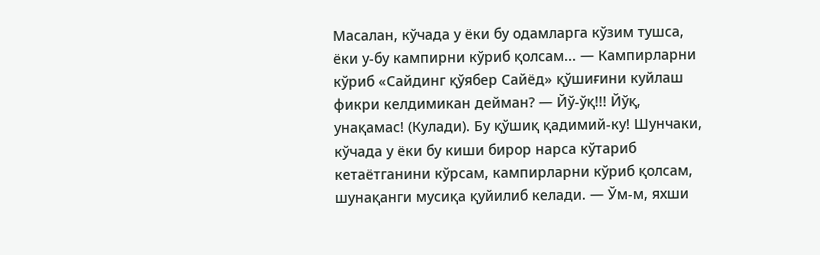Масалан, кўчада у ёки бу одамларга кўзим тушса, ёки у-бу кампирни кўриб қолсам... — Кампирларни кўриб «Сайдинг қўябер Сайёд» қўшиғини куйлаш фикри келдимикан дейман? — Йў-ўқ!!! Йўқ, унақамас! (Кулади). Бу қўшиқ қадимий-ку! Шунчаки, кўчада у ёки бу киши бирор нарса кўтариб кетаётганини кўрсам, кампирларни кўриб қолсам, шунақанги мусиқа қуйилиб келади. — Ўм-м, яхши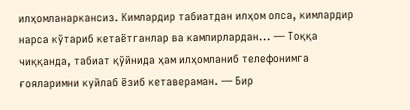илҳомланаркансиз. Кимлардир табиатдан илҳом олса, кимлардир нарса кўтариб кетаётганлар ва кампирлардан... — Тоққа чиққанда, табиат қўйнида ҳам илҳомланиб телефонимга ғояларимни куйлаб ёзиб кетавераман. — Бир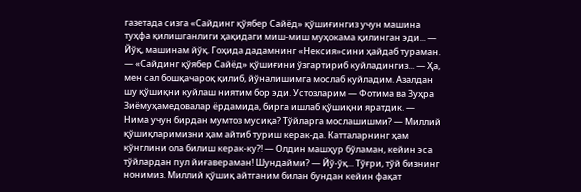газетада сизга «Сайдинг қўябер Сайёд» қўшиғингиз учун машина туҳфа қилишганлиги ҳақидаги миш-миш муҳокама қилинган эди... — Йўқ, машинам йўқ. Гоҳида дадамнинг «Нексия»сини ҳайдаб тураман. — «Сайдинг қўябер Сайёд» қўшиғини ўзгартириб куйладингиз... — Ҳа, мен сал бошқачароқ қилиб, йўналишимга мослаб куйладим. Азалдан шу қўшиқни куйлаш ниятим бор эди. Устозларим — Фотима ва Зуҳра Зиёмуҳамедовалар ёрдамида, бирга ишлаб қўшиқни яратдик. — Нима учун бирдан мумтоз мусиқа? Тўйларга мослашишми? — Миллий қўшиқларимизни ҳам айтиб туриш керак-да. Катталарнинг ҳам кўнглини ола билиш керак-ку?! — Олдин машҳур бўламан, кейин эса тўйлардан пул йиғавераман! Шундайми? — Йў-ўқ... Тўғри, тўй бизнинг нонимиз. Миллий қўшиқ айтганим билан бундан кейин фақат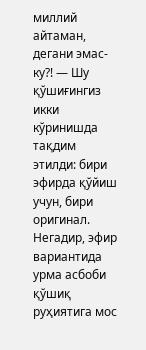миллий айтаман, дегани эмас-ку?! — Шу қўшиғингиз икки кўринишда тақдим этилди: бири эфирда қўйиш учун, бири оригинал. Негадир, эфир вариантида урма асбоби қўшиқ руҳиятига мос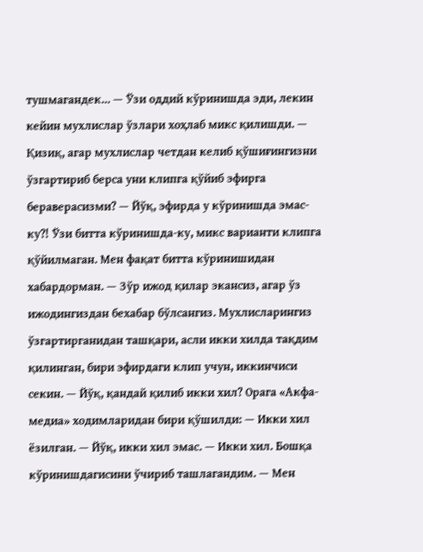тушмагандек... — Ўзи оддий кўринишда эди, лекин кейин мухлислар ўзлари хоҳлаб микс қилишди. — Қизиқ, агар мухлислар четдан келиб қўшиғингизни ўзгартириб берса уни клипга қўйиб эфирга бераверасизми? — Йўқ, эфирда у кўринишда эмас-ку?! Ўзи битта кўринишда-ку, микс варианти клипга қўйилмаган. Мен фақат битта кўринишидан хабардорман. — Зўр ижод қилар экансиз, агар ўз ижодингиздан бехабар бўлсангиз. Мухлисларингиз ўзгартирганидан ташқари, асли икки хилда тақдим қилинган, бири эфирдаги клип учун, иккинчиси секин. — Йўқ, қандай қилиб икки хил? Орага «Акфа-медиа» ходимларидан бири қўшилди: — Икки хил ёзилган. — Йўқ, икки хил эмас. — Икки хил. Бошқа кўринишдагисини ўчириб ташлагандим. — Мен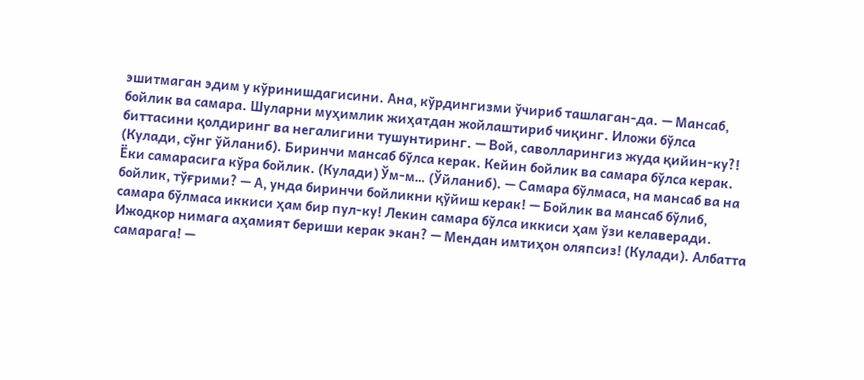эшитмаган эдим у кўринишдагисини. Ана, кўрдингизми ўчириб ташлаган-да. — Мансаб, бойлик ва самара. Шуларни муҳимлик жиҳатдан жойлаштириб чиқинг. Иложи бўлса биттасини қолдиринг ва негалигини тушунтиринг. — Вой, саволларингиз жуда қийин-ку?! (Кулади, сўнг ўйланиб). Биринчи мансаб бўлса керак. Кейин бойлик ва самара бўлса керак. Ёки самарасига кўра бойлик. (Кулади) Ўм-м… (Ўйланиб). — Самара бўлмаса, на мансаб ва на бойлик, тўғрими? — А, унда биринчи бойликни қўйиш керак! — Бойлик ва мансаб бўлиб, самара бўлмаса иккиси ҳам бир пул-ку! Лекин самара бўлса иккиси ҳам ўзи келаверади. Ижодкор нимага аҳамият бериши керак экан? — Мендан имтиҳон оляпсиз! (Кулади). Албатта самарага! —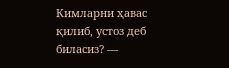Кимларни ҳавас қилиб, устоз деб биласиз? —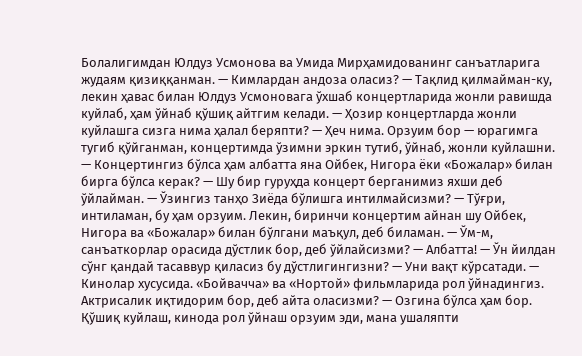Болалигимдан Юлдуз Усмонова ва Умида Мирҳамидованинг санъатларига жудаям қизиққанман. — Кимлардан андоза оласиз? — Тақлид қилмайман-ку, лекин ҳавас билан Юлдуз Усмоновага ўхшаб концертларида жонли равишда куйлаб, ҳам ўйнаб қўшиқ айтгим келади. — Ҳозир концертларда жонли куйлашга сизга нима ҳалал беряпти? — Ҳеч нима. Орзуим бор — юрагимга тугиб қўйганман, концертимда ўзимни эркин тутиб, ўйнаб, жонли куйлашни. — Концертингиз бўлса ҳам албатта яна Ойбек, Нигора ёки «Божалар» билан бирга бўлса керак? — Шу бир гуруҳда концерт берганимиз яхши деб ўйлайман. — Ўзингиз танҳо Зиёда бўлишга интилмайсизми? — Тўғри, интиламан, бу ҳам орзуим. Лекин, биринчи концертим айнан шу Ойбек, Нигора ва «Божалар» билан бўлгани маъқул, деб биламан. — Ўм-м, санъаткорлар орасида дўстлик бор, деб ўйлайсизми? — Албатта! — Ўн йилдан сўнг қандай тасаввур қиласиз бу дўстлигингизни? — Уни вақт кўрсатади. — Кинолар хусусида. «Бойвачча» ва «Нортой» фильмларида рол ўйнадингиз. Актрисалик иқтидорим бор, деб айта оласизми? — Озгина бўлса ҳам бор. Қўшиқ куйлаш, кинода рол ўйнаш орзуим эди, мана ушаляпти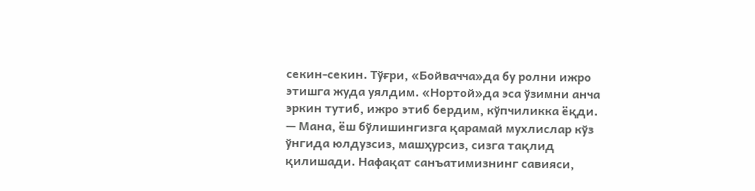секин-секин. Тўғри, «Бойвачча»да бу ролни ижро этишга жуда уялдим. «Нортой»да эса ўзимни анча эркин тутиб, ижро этиб бердим, кўпчиликка ёқди. — Мана, ёш бўлишингизга қарамай мухлислар кўз ўнгида юлдузсиз, машҳурсиз, сизга тақлид қилишади. Нафақат санъатимизнинг савияси,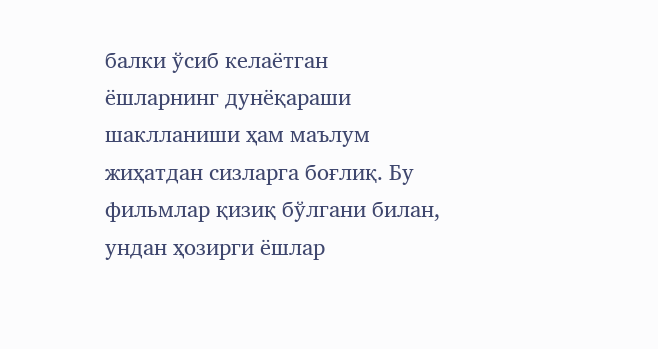балки ўсиб келаётган ёшларнинг дунёқараши шаклланиши ҳам маълум жиҳатдан сизларга боғлиқ. Бу фильмлар қизиқ бўлгани билан, ундан ҳозирги ёшлар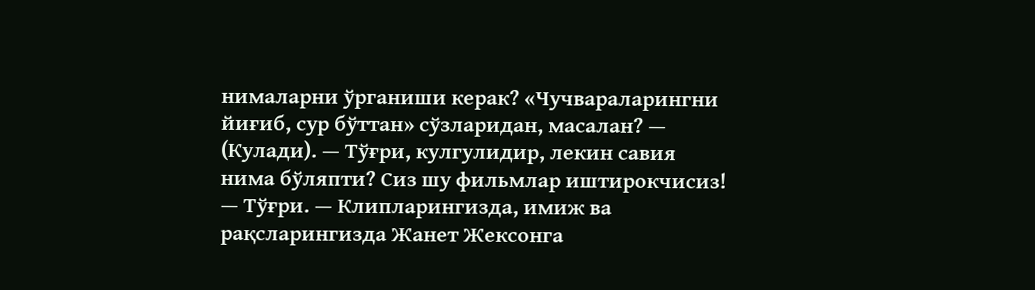нималарни ўрганиши керак? «Чучвараларингни йиғиб, сур бўттан» сўзларидан, масалан? — (Кулади). — Тўғри, кулгулидир, лекин савия нима бўляпти? Сиз шу фильмлар иштирокчисиз! — Тўғри. — Клипларингизда, имиж ва рақсларингизда Жанет Жексонга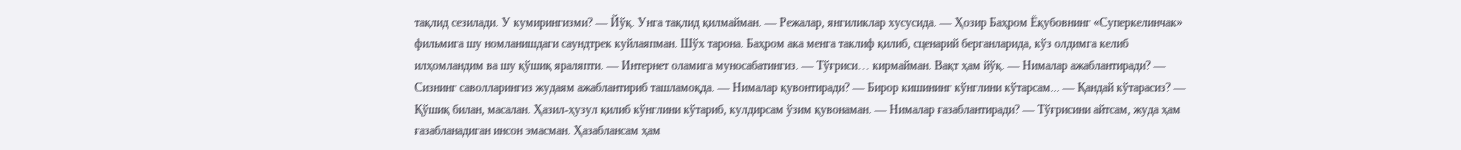тақлид сезилади. У кумирингизми? — Йўқ. Унга тақлид қилмайман. — Режалар, янгиликлар хусусида. — Ҳозир Баҳром Ёқубовнинг «Суперкелинчак» фильмига шу номланишдаги саундтрек куйлаяпман. Шўх тарона. Баҳром ака менга таклиф қилиб, сценарий берганларида, кўз олдимга келиб илҳомландим ва шу қўшиқ яраляпти. — Интернет оламига муносабатингиз. — Тўғриси… кирмайман. Вақт ҳам йўқ. — Нималар ажаблантиради? — Сизнинг саволларингиз жудаям ажаблантириб ташламоқда. — Нималар қувонтиради? — Бирор кишининг кўнглини кўтарсам... — Қандай кўтарасиз? — Қўшиқ билан, масалан. Ҳазил-ҳузул қилиб кўнглини кўтариб, кулдирсам ўзим қувонаман. — Нималар ғазаблантиради? — Тўғрисини айтсам, жуда ҳам ғазабланадиган инсон эмасман. Ҳазаблансам ҳам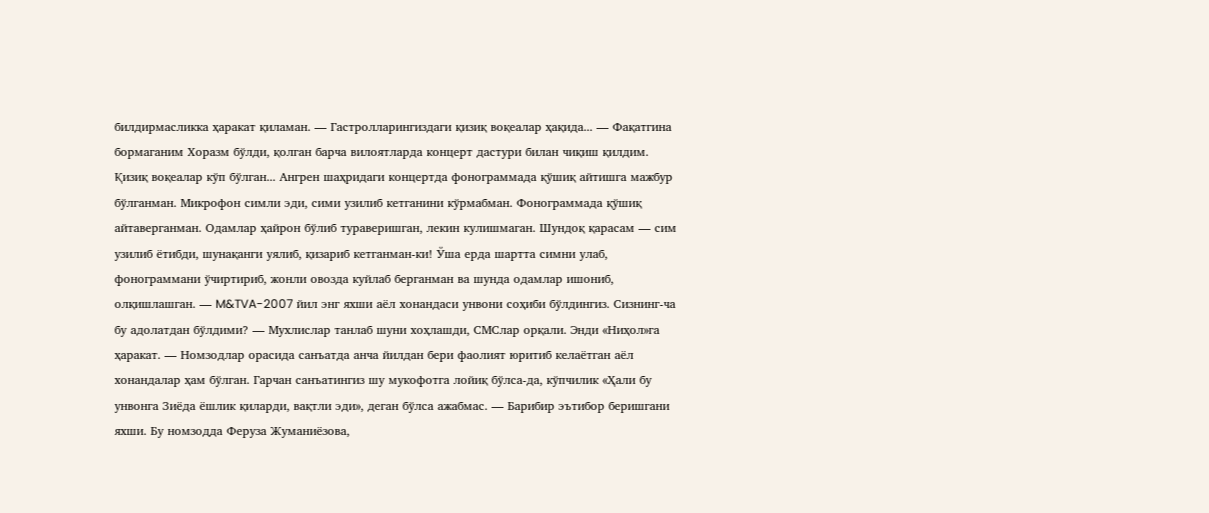билдирмасликка ҳаракат қиламан. — Гастролларингиздаги қизиқ воқеалар ҳақида... — Фақатгина бормаганим Хоразм бўлди, қолган барча вилоятларда концерт дастури билан чиқиш қилдим. Қизиқ воқеалар кўп бўлган... Ангрен шаҳридаги концертда фонограммада қўшиқ айтишга мажбур бўлганман. Микрофон симли эди, сими узилиб кетганини кўрмабман. Фонограммада қўшиқ айтаверганман. Одамлар ҳайрон бўлиб тураверишган, лекин кулишмаган. Шундоқ қарасам — сим узилиб ётибди, шунақанги уялиб, қизариб кетганман-ки! Ўша ерда шартта симни улаб, фонограммани ўчиртириб, жонли овозда куйлаб берганман ва шунда одамлар ишониб, олқишлашган. — M&TVA-2007 йил энг яхши аёл хонандаси унвони соҳиби бўлдингиз. Сизнинг-ча бу адолатдан бўлдими? — Мухлислар танлаб шуни хоҳлашди, СМСлар орқали. Энди «Ниҳол»га ҳаракат. — Номзодлар орасида санъатда анча йилдан бери фаолият юритиб келаётган аёл хонандалар ҳам бўлган. Гарчан санъатингиз шу мукофотга лойиқ бўлса-да, кўпчилик «Ҳали бу унвонга Зиёда ёшлик қиларди, вақтли эди», деган бўлса ажабмас. — Барибир эътибор беришгани яхши. Бу номзодда Феруза Жуманиёзова,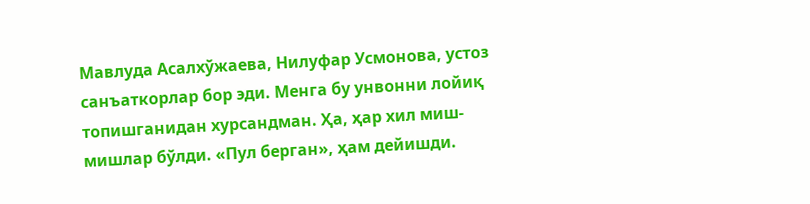Мавлуда Асалхўжаева, Нилуфар Усмонова, устоз санъаткорлар бор эди. Менга бу унвонни лойиқ топишганидан хурсандман. Ҳа, ҳар хил миш-мишлар бўлди. «Пул берган», ҳам дейишди.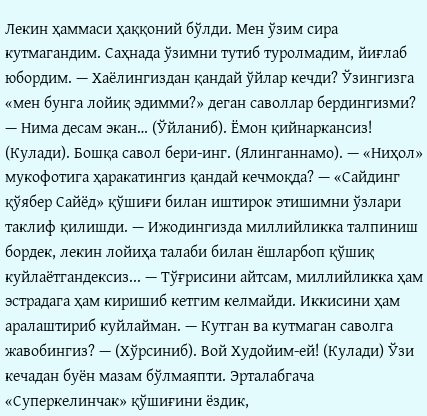Лекин ҳаммаси ҳаққоний бўлди. Мен ўзим сира кутмагандим. Саҳнада ўзимни тутиб туролмадим, йиғлаб юбордим. — Хаёлингиздан қандай ўйлар кечди? Ўзингизга «мен бунга лойиқ эдимми?» деган саволлар бердингизми? — Нима десам экан… (Ўйланиб). Ёмон қийнаркансиз! (Кулади). Бошқа савол бери-инг. (Ялинганнамо). — «Ниҳол» мукофотига ҳаракатингиз қандай кечмоқда? — «Сайдинг қўябер Сайёд» қўшиғи билан иштирок этишимни ўзлари таклиф қилишди. — Ижодингизда миллийликка талпиниш бордек, лекин лойиҳа талаби билан ёшларбоп қўшиқ куйлаётгандексиз... — Тўғрисини айтсам, миллийликка ҳам эстрадага ҳам киришиб кетгим келмайди. Иккисини ҳам аралаштириб куйлайман. — Кутган ва кутмаган саволга жавобингиз? — (Хўрсиниб). Вой Худойим-ей! (Кулади) Ўзи кечадан буён мазам бўлмаяпти. Эрталабгача «Суперкелинчак» қўшиғини ёздик,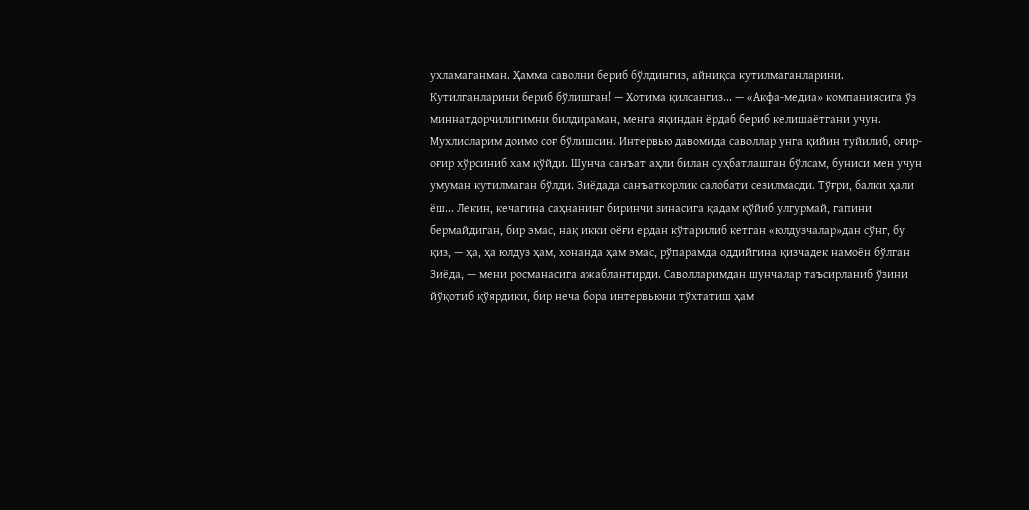ухламаганман. Ҳамма саволни бериб бўлдингиз, айниқса кутилмаганларини. Кутилганларини бериб бўлишган! — Хотима қилсангиз... — «Акфа-медиа» компаниясига ўз миннатдорчилигимни билдираман, менга яқиндан ёрдаб бериб келишаётгани учун. Мухлисларим доимо соғ бўлишсин. Интервью давомида саволлар унга қийин туйилиб, оғир-оғир хўрсиниб хам қўйди. Шунча санъат аҳли билан суҳбатлашган бўлсам, буниси мен учун умуман кутилмаган бўлди. Зиёдада санъаткорлик салобати сезилмасди. Тўғри, балки ҳали ёш... Лекин, кечагина саҳнанинг биринчи зинасига қадам қўйиб улгурмай, гапини бермайдиган, бир эмас, нақ икки оёғи ердан кўтарилиб кетган «юлдузчалар»дан сўнг, бу қиз, — ҳа, ҳа юлдуз ҳам, хонанда ҳам эмас, рўпарамда оддийгина қизчадек намоён бўлган Зиёда, — мени росманасига ажаблантирди. Саволларимдан шунчалар таъсирланиб ўзини йўқотиб қўярдики, бир неча бора интервьюни тўхтатиш ҳам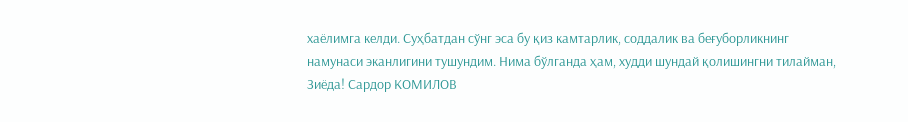хаёлимга келди. Суҳбатдан сўнг эса бу қиз камтарлик, соддалик ва беғуборликнинг намунаси эканлигини тушундим. Нима бўлганда ҳам, худди шундай қолишингни тилайман, Зиёда! Сардор КОМИЛОВ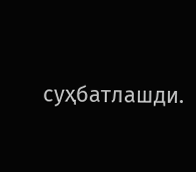суҳбатлашди.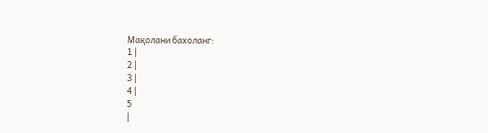Мақолани бахоланг:
1 |
2 |
3 |
4 |
5
|